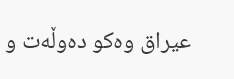عیراق وەكو دەوڵەت و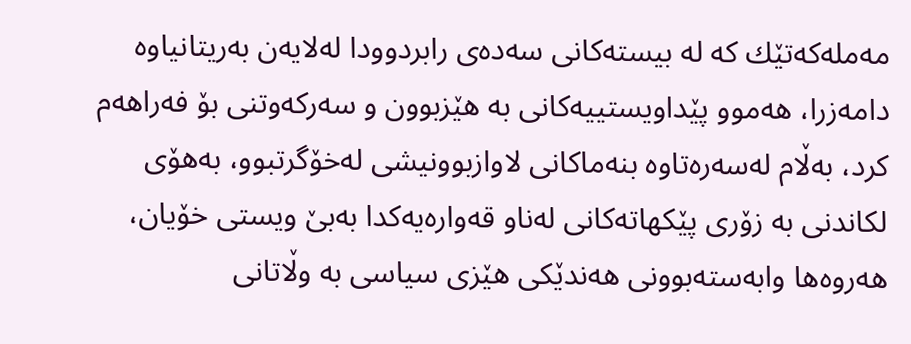مەملەكەتێك كە لە بیستەكانی سەدەی رابردوودا لەلایەن بەریتانیاوە دامەزرا، هەموو پێداویستییەكانی بە هێزبوون و سەركەوتنی بۆ فەراهەم كرد، بەڵام لەسەرەتاوە بنەماكانی لاوازبوونیشی لەخۆگرتبوو، بەهۆی لكاندنی بە زۆری پێكهاتەكانی لەناو قەوارەیەكدا بەبێ ویستی خۆیان، هەروەها وابەستەبوونی هەندێكی هێزی سیاسی بە وڵاتانی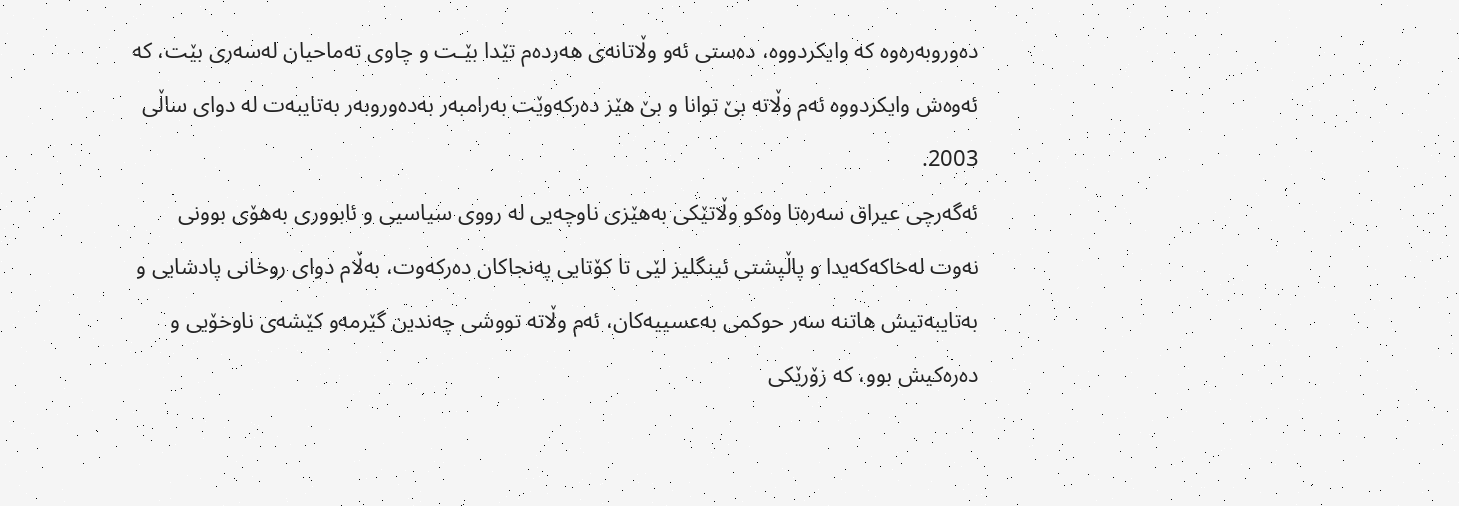دەوروبەرەوە كە وایكردووە، دەستی ئەو وڵاتانەی هەردەم تێدا بێـت و چاوی تەماحیان لەسەری بێت، كە ئەوەش وایكردووە ئەم وڵاتە بێ توانا و بێ هێز دەركەوێت بەرامبەر بەدەوروبەر بەتایبەت لە دوای ساڵی 2003.
ئەگەرچی عیراق سەرەتا وەكو وڵاتێكی بەهێزی ناوچەیی لە رووی سیاسیی و ئابووری بەهۆی بوونی نەوت لەخاكەكەیدا و پاڵپشتی ئینگلیز لێی تا كۆتایی پەنجاكان دەركەوت، بەڵام دوای روخانی پادشایی و بەتایبەتیش هاتنە سەر حوكمی بەعسییەكان، ئەم وڵاتە تووشی چەندین گێرمەو كێشەی ناوخۆیی و دەرەكیش بوو، كە زۆرێكی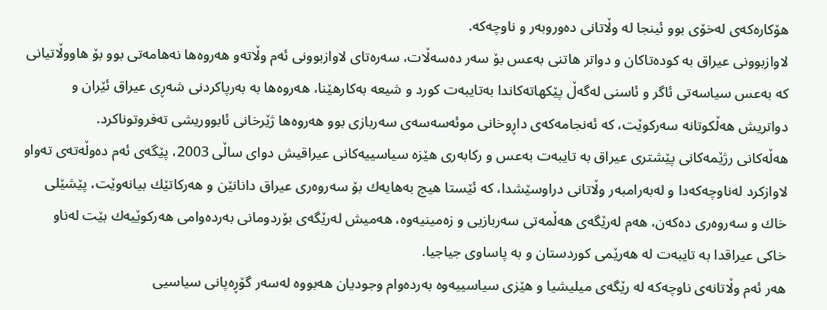هۆكارەكەی لەخۆی بوو ئینجا لە وڵاتانی دەوروبەر و ناوچەكە.
لاوازبوونی عیراق بە كودەتاكان و دواتر هاتنی بەعس بۆ سەر دەسەڵات، سەرەتای لاوازبوونی ئەم وڵاتەو هەروەها نەهامەتی بوو بۆ هاووڵاتیانی كە بەعس سیاسەتی ئاگر و ئاسنی لەگەڵ پێكهاتەكاندا بەتایبەت كورد و شیعە بەكارهێنا، هەروەها بە بەرپاكردنی شەڕی عیراق ئێران و دواتریش هەڵكوتانە سەركوێت، كە ئەنجامەكەی داڕوخانی موئەسەسەی سەربازی بوو هەروەها ژێرخانی ئابووریشی تەفروتوناكرد.
هەڵەكانی رژێمەكانی پێشتری عیراق بە تایبەت بەعس و ركابەری هێزە سیاسییەكانی عیراقیش دوای ساڵی 2003، پێگەی ئەم دەوڵەتەی تەواو لاوازكرد لەناوچەكەدا و لەبەرامبەر وڵاتانی دراوسێشدا، كە ئێستا هیچ بەهایەك بۆ سەروەری عیراق دانانێن و هەركاتێك بیانەوێت، پێشێلی خاك و سەروەری دەكەن، هەم لەرێگەی هەڵمەتی سەربازیی و زەمینیەوە، هەمیش لەرێگەی بۆردومانی بەردەوامی هەركوێیەك بێت لەناو خاكی عیراقدا بە تایبەت لە هەرێمی كوردستان و بە پاساوی جیاجیا.
هەر ئەم وڵاتانەی ناوچەكە لە رێگەی میلیشیا و هێزی سیاسییەوە بەردەوام وجودیان هەبووە لەسەر گۆڕەپانی سیاسیی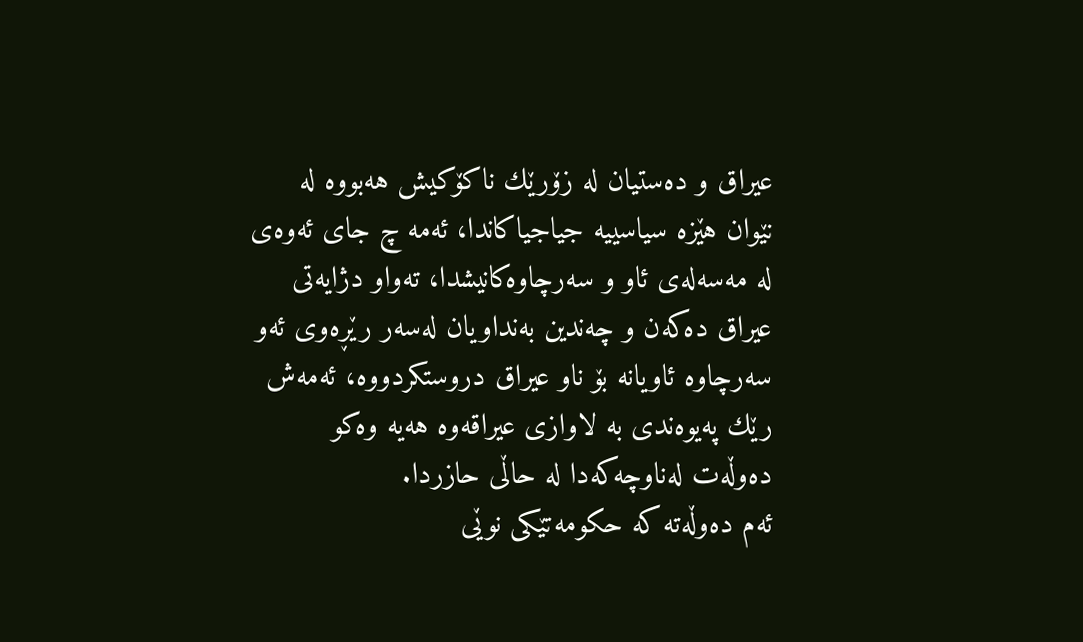عیراق و دەستیان لە زۆرێك ناكۆكیش هەبووە لە نێوان هێزە سیاسییە جیاجیاكاندا، ئەمە چ جای ئەوەی لە مەسەلەی ئاو و سەرچاوەكانیشدا، تەواو دژایەتی عیراق دەكەن و چەندین بەنداویان لەسەر رێڕەوی ئەو سەرچاوە ئاویانە بۆ ناو عیراق دروستكردووە، ئەمەش رێك پەیوەندی بە لاوازی عیراقەوە هەیە وەكو دەوڵەت لەناوچەكەدا لە حاڵی حازردا.
ئەم دەوڵەتە كە حكومەتێكی نوێی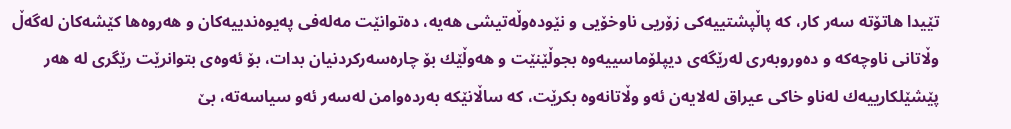تێیدا هاتۆتە سەر كار، كە پاڵپشتییەكی زۆریی ناوخۆیی و نێودەوڵەتیشی هەیە، دەتوانێت مەلەفی پەیوەندییەكان و هەروەها كێشەكان لەگەڵ وڵاتانی ناوچەكە و دەوروبەری لەرێگەی دیپلۆماسییەوە بجوڵێنێت و هەوڵێك بۆ چارەسەركردنیان بدات، بۆ ئەوەی بتوانرێت رێگری لە هەر پێشێلكارییەك لەناو خاكی عیراق لەلایەن ئەو وڵاتانەوە بكرێت، كە ساڵانێكە بەردەوامن لەسەر ئەو سیاسەتە، بێ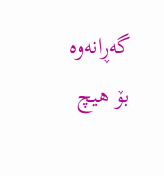گەڕانەوە بۆ هیچ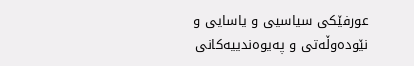عورفێكی سیاسیی و یاسایی و نێودەوڵەتی و پەیوەندییەكانی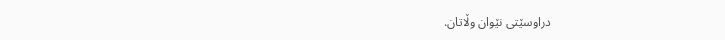دراوسێتی نێوان وڵاتان.